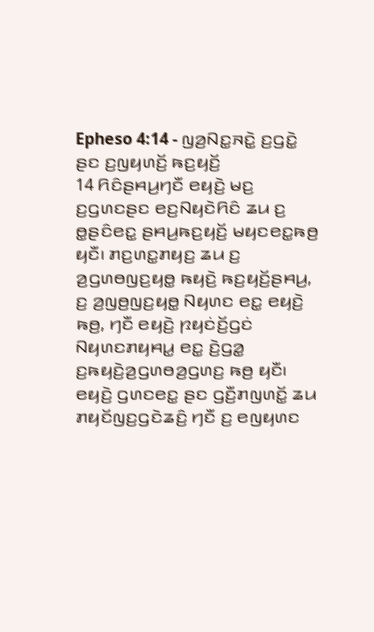Epheso 4:14 - ꤜꤤ꤬ꤡꤢ꤭ꤏꤢꤧ꤭ ꤢ꤬ꤞꤢꤧ꤭ ꤔꤢ ꤢ꤬ꤜꤟꤛꤢꤩ꤬ ꤒꤢ꤬ꤟꤢꤩ꤬
14 ꤖꤢꤨꤔꤌꤣ꤬ꤚꤢꤪ ꤕꤟꤢꤧ꤬ ꤗꤢ꤬ ꤢ꤬ꤞꤛꤢꤔꤢ ꤕꤢ꤬ꤡꤟꤢꤧꤖꤢꤨ ꤘꤣ ꤢ꤬ ꤥ꤭ꤔꤢꤨꤕꤢ꤭ ꤔꤌꤣ꤬ꤒꤢ꤬ꤟꤢꤩ꤬ ꤗꤟꤢꤕꤢ꤭ꤒꤥ꤬ ꤟꤢꤪ꤯ ꤊꤢ꤬ꤛꤢ꤭ꤊꤟꤢ꤬ ꤘꤣ ꤢ꤬ ꤤ꤬ꤞꤛꤥꤜꤢ꤬ꤟꤥ꤭ ꤒꤟꤢꤧ꤬ ꤒꤢ꤬ꤟꤢꤩ꤬ꤔꤌꤣ꤬, ꤢ꤬ ꤤ꤬ꤜꤥ꤬ꤜꤢ꤬ꤟꤥ꤭ ꤡꤟꤛꤢ ꤕꤢ꤭ ꤕꤟꤢꤧ꤬ ꤒꤥ꤬, ꤚꤢꤪ ꤕꤟꤢꤧ꤬ ꤐꤟꤢꤦꤢꤩ꤬ꤞꤢꤦ ꤡꤟꤛꤢꤊꤟꤌꤣ꤭ ꤕꤢ꤭ ꤢꤧ꤬ꤞꤤ꤭ ꤢ꤬ꤒꤟꤢꤧ꤬ꤤ꤬ꤞꤛꤥꤤ꤬ꤞꤛꤢ꤬ ꤒꤥ꤬ ꤟꤢꤪ꤯ ꤕꤟꤢꤧ꤬ ꤞꤛꤢꤕꤢ꤭ ꤔꤢ ꤞꤢꤪ꤬ꤊꤜꤛꤢꤩ꤭ ꤘꤣ ꤊꤟꤢꤩꤜꤢ꤬ꤞꤢꤧꤘꤢꤨ꤬ ꤚꤢꤪ ꤢ꤬ ꤕꤜꤟꤛꤢ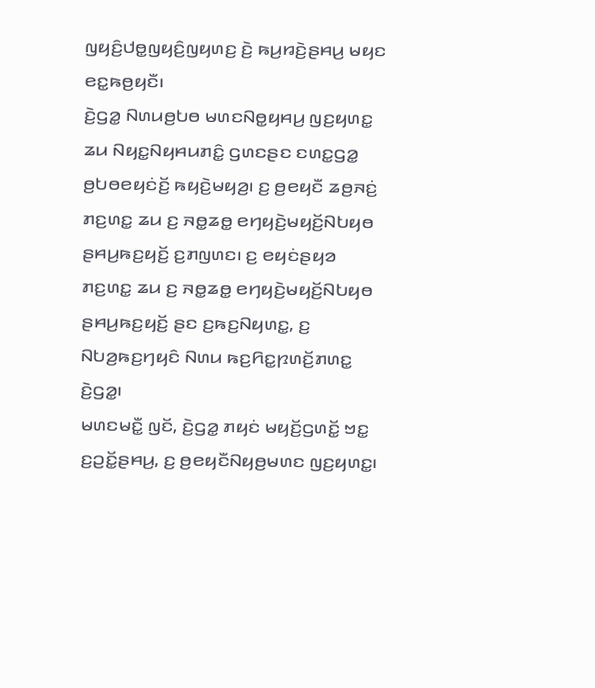ꤜꤟꤢꤨ꤬ꤓꤥ꤭ꤜꤟꤢꤨ꤬ꤜꤟꤛꤢ꤬ ꤢꤧ꤬ ꤒꤣ꤬ꤙꤢꤧ꤬ꤔꤌꤣ꤬ ꤗꤟꤢ ꤕꤢ꤭ꤒꤥ꤬ꤟꤢꤪ꤯
ꤢꤧ꤬ꤞꤤ꤭ ꤡꤛꤣꤥ꤬ꤝꤥ ꤗꤛꤢꤡꤥ꤭ꤟꤌꤣ꤬ ꤜꤢ꤬ꤟꤛꤢ꤭ ꤘꤣ ꤡꤟꤢ꤭ꤡꤟꤌꤣꤊꤢꤨ꤭ ꤞꤛꤢꤔꤢ ꤢꤛꤢ꤭ꤞꤤ꤭ ꤥ꤬ꤝꤥꤕꤟꤢꤦꤢꤩ꤬ ꤒꤟꤢꤧ꤬ꤗꤟꤤ꤬꤯ ꤢ꤬ ꤥ꤬ꤕꤟꤢꤪ ꤘꤥ꤬ꤏꤢꤦ꤬ ꤊꤢ꤬ꤛꤢ꤭ ꤘꤣ ꤢ꤬ ꤏꤥ꤭ꤘꤥ꤭ ꤕꤚꤟꤢꤧ꤬ꤗꤟꤢꤩ꤬ꤡꤝꤟꤥ ꤔꤌꤣ꤬ꤒꤢ꤬ꤟꤢꤩ꤬ ꤢ꤬ꤊꤜꤛꤢ꤯ ꤢ꤬ ꤕꤟꤢꤦꤔꤟꤤ ꤊꤢ꤬ꤛꤢ꤭ ꤘꤣ ꤢ꤬ ꤏꤥ꤭ꤘꤥ꤭ ꤕꤚꤟꤢꤧ꤬ꤗꤟꤢꤩ꤬ꤡꤝꤟꤥ ꤔꤌꤣ꤬ꤒꤢ꤬ꤟꤢꤩ꤬ ꤔꤢ ꤢ꤬ꤒꤢ꤬ꤡꤟꤛꤢ꤭, ꤢ꤬ ꤡꤝꤤ꤬ꤒꤢ꤬ꤚꤟꤢꤨ ꤡꤛꤣ ꤒꤢ꤬ꤖꤢ꤭ꤐꤛꤢꤩ꤬ꤊꤛꤢ꤭ ꤢꤧ꤬ꤞꤤ꤭꤯
ꤗꤛꤢꤗꤢꤪ꤭ ꤜꤢꤩ, ꤢꤧ꤬ꤞꤤ꤭ ꤊꤟꤢꤦ ꤗꤟꤢꤩ꤬ꤞꤛꤢꤩ꤭ ꤠꤢ꤭ ꤢ꤬ꤑꤢꤩ꤭ꤔꤌꤣ꤬, ꤢ꤬ ꤥ꤬ꤕꤟꤢꤪꤡꤟꤥ꤬ꤗꤛꤢ ꤜꤢ꤬ꤟꤛꤢ꤭꤯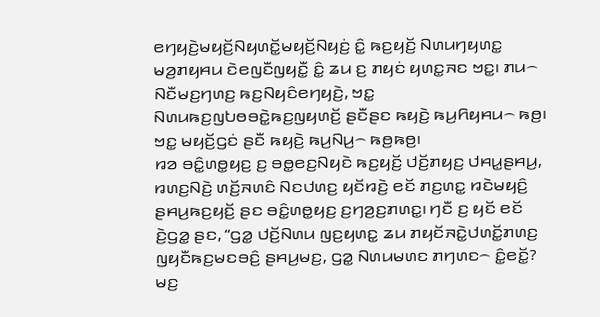ꤕꤚꤟꤢꤧ꤬ꤗꤟꤢꤩ꤬ꤡꤟꤛꤢꤩ꤭ꤗꤟꤢꤩ꤬ꤡꤟꤢꤦ꤬ ꤢꤨ꤭ ꤒꤢ꤬ꤟꤢꤩ꤬ ꤡꤛꤣꤚꤟꤛꤢ꤭ ꤗꤤ꤬ꤊꤟꤌꤣ ꤢꤧꤕꤜꤢꤪꤜꤟꤢꤪ꤭ ꤢꤨ꤭ ꤘꤣ ꤢ꤬ ꤊꤟꤢꤦ ꤟꤛꤢ꤭ꤏꤢ ꤠꤢ꤭꤯ ꤊꤣ꤮ ꤡꤢꤪꤗꤢ꤬ꤚꤛꤢ꤬ ꤒꤢ꤬ꤡꤟꤢꤨꤕꤚꤟꤢꤧ꤬, ꤠꤢ꤭ ꤡꤛꤣꤒꤢ꤬ꤜꤝꤥꤋꤢꤧ꤭ꤒꤢ꤬ꤜꤟꤛꤢꤩ꤬ ꤔꤢꤪꤔꤢ ꤒꤟꤢꤧ꤬ ꤒꤣ꤬ꤖꤟꤌꤣ꤮ ꤒꤥ꤬꤯ ꤠꤢ꤭ ꤗꤟꤢꤩ꤬ꤞꤢꤦ ꤔꤢꤪ ꤒꤟꤢꤧ꤬ ꤒꤣ꤬ꤡꤣ꤬꤮ ꤒꤥ꤬ꤒꤥ꤬꤯
ꤙꤤ ꤋꤢꤨ꤭ꤛꤥ꤭ꤟꤢ꤬ ꤢ꤬ ꤋꤥ꤭ꤕꤢ꤬ꤡꤟꤢꤧ ꤒꤢ꤬ꤟꤢꤩ꤬ ꤓꤢꤩ꤬ꤊꤟꤢ꤬ ꤓꤌꤣ꤭ꤔꤌꤣ꤬, ꤙꤛꤢ꤬ꤡꤢꤧ꤬ ꤛꤢꤩ꤬ꤏꤛꤢꤨ ꤡꤢꤓꤛꤢ꤬ ꤟꤢꤩꤙꤢꤧ꤬ ꤕꤢꤩ ꤊꤢ꤬ꤛꤢ꤭ ꤙꤢꤧꤗꤟꤢꤨ꤬ ꤔꤌꤣ꤬ꤒꤢ꤬ꤟꤢꤩ꤬ ꤔꤢ ꤋꤢꤨ꤭ꤛꤥ꤭ꤟꤢ꤬ ꤢ꤬ꤚꤤ꤬ꤢ꤬ꤊꤛꤢ꤭꤯ ꤚꤢꤪ ꤢ꤬ ꤟꤢꤩ ꤕꤢꤩ ꤢꤧ꤬ꤞꤤ꤭ ꤔꤢ, “ꤞꤤ꤭ ꤓꤢꤩ꤬ꤡꤛꤣ ꤜꤢ꤬ꤟꤛꤢ꤭ ꤘꤣ ꤊꤟꤢꤩꤏꤢꤧ꤭ꤓꤛꤢꤩ꤭ꤊꤛꤢ꤬ ꤜꤟꤢꤪꤒꤢ꤬ꤗꤢꤋꤢꤨ꤬ ꤔꤌꤣ꤬ꤗꤢ꤬, ꤞꤤ꤭ ꤡꤛꤣꤗꤛꤢ ꤊꤚꤛꤢ꤮ ꤢꤨ꤭ꤕꤢꤩ꤭? ꤗꤢ꤬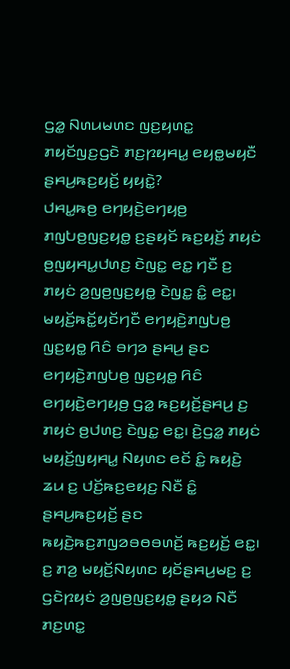ꤞꤤ꤭ ꤡꤛꤣꤗꤛꤢ ꤜꤢ꤬ꤟꤛꤢ꤭ ꤊꤟꤢꤩꤜꤢ꤬ꤞꤢꤧ ꤊꤢ꤬ꤐꤟꤌꤣ꤭ ꤕꤟꤥ꤭ꤗꤟꤢꤪ ꤔꤌꤣ꤬ꤒꤢ꤬ꤟꤢꤩ꤬ ꤟꤟꤢꤧ꤭?
ꤓꤌꤣ꤭ꤒꤥ꤬ ꤕꤚꤟꤢꤧ꤬ꤕꤚꤟꤥ꤬ ꤊꤜꤝꤥ꤬ꤜꤢ꤬ꤟꤥ꤭ ꤢ꤬ꤔꤟꤢꤩ ꤒꤢ꤬ꤟꤢꤩ꤬ ꤊꤟꤢꤦ ꤥ꤬ꤜꤟꤌꤣ꤭ꤓꤛꤢ꤬ ꤢꤧꤜꤢ꤭ ꤕꤢ꤭ ꤚꤢꤪ ꤢ꤬ ꤊꤟꤢꤦ ꤤ꤬ꤜꤥ꤬ꤜꤢ꤬ꤟꤥ꤭ ꤢꤧꤜꤢ꤭ ꤢꤨ꤭ ꤕꤢ꤭꤯
ꤗꤟꤢꤩ꤬ꤒꤢꤩ꤭ꤟꤢꤩꤚꤢꤪ ꤕꤚꤟꤢꤧ꤬ꤊꤜꤝꤥ꤬ ꤜꤢ꤬ꤟꤥ꤭ ꤖꤢꤨ ꤋꤚꤤ ꤔꤌꤣ꤬ ꤔꤢ ꤕꤚꤟꤢꤧ꤬ꤊꤜꤝꤥ꤬ ꤜꤢ꤬ꤟꤥ꤭ ꤖꤢꤨ ꤕꤚꤟꤢꤧ꤬ꤕꤚꤟꤥ꤬ ꤞꤤ꤭ ꤒꤢ꤬ꤟꤢꤩ꤬ꤔꤌꤣ꤬ ꤢ꤬ ꤊꤟꤢꤦ ꤥ꤬ꤓꤛꤢ꤬ ꤢꤧꤜꤢ꤭ ꤕꤢ꤭꤯ ꤢꤧ꤬ꤞꤤ꤭ ꤊꤟꤢꤦ ꤗꤟꤢꤩ꤬ꤜꤟꤌꤣ꤭ ꤡꤟꤛꤢ ꤕꤢꤩ ꤢꤨ꤭ ꤒꤟꤢꤧ꤬ ꤘꤣ ꤢ꤬ ꤓꤢꤩ꤬ꤒꤢ꤬ꤕꤟꤢ꤬ ꤡꤢꤪ ꤢꤨ꤭ ꤔꤌꤣ꤬ꤒꤢ꤬ꤟꤢꤩ꤬ ꤔꤢ ꤒꤟꤢꤧ꤬ꤒꤢ꤬ꤊꤜꤤꤋꤥꤋꤛꤢꤩ꤬ ꤒꤢ꤬ꤟꤢꤩ꤬ ꤕꤢ꤭꤯ ꤢ꤬ ꤊꤤ꤬ ꤗꤟꤢꤩ꤬ꤡꤟꤛꤢ ꤟꤢꤩꤔꤌꤣ꤬ꤗꤢ꤬ ꤢ꤬ ꤞꤢꤧꤐꤟꤢꤦ ꤤ꤬ꤜꤥ꤬ꤜꤢ꤬ꤟꤥ꤭ ꤔꤟꤤ ꤡꤢꤪ ꤊꤢ꤬ꤛꤢ꤭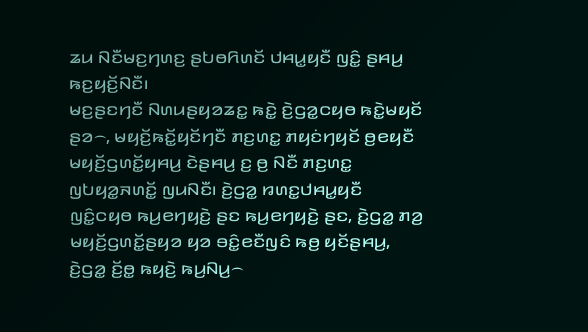ꤘꤣ ꤡꤢꤪꤗꤢ꤬ꤚꤛꤢ꤬ ꤔꤝꤥꤖꤛꤢꤩ ꤓꤌꤣ꤭ꤟꤢꤪ ꤜꤢꤨ꤭ ꤔꤌꤣ꤬ ꤒꤢ꤬ꤟꤢꤩ꤬ꤡꤢꤪ꤯
ꤗꤢ꤬ꤔꤢꤚꤢꤪ ꤡꤛꤣꤔꤟꤤꤘꤢ꤭ ꤒꤢꤧ꤭ ꤢꤧ꤬ꤞꤤ꤭ꤍꤟꤥ ꤒꤢꤧ꤭ꤗꤟꤢꤩ ꤔꤤ꤮, ꤗꤟꤢꤩ꤬ꤒꤢꤩ꤭ꤟꤢꤩꤚꤢꤪ ꤊꤢ꤬ꤛꤢ꤭ ꤊꤟꤢꤦꤚꤟꤢꤩ ꤥ꤬ꤕꤟꤢꤪ ꤗꤟꤢꤩ꤬ꤞꤛꤢꤩ꤭ꤟꤌꤣ꤬ ꤢꤧꤔꤌꤣ꤬ ꤢ꤬ ꤥ꤬ ꤡꤢꤪ ꤊꤢ꤬ꤛꤢ꤭ ꤜꤝꤟꤤ꤭ꤏꤛꤢꤩ꤭ ꤜꤣꤡꤢꤪ꤯ ꤢꤧ꤬ꤞꤤ꤭ ꤙꤛꤢ꤭ꤓꤌꤣ꤭ꤟꤢꤪ ꤜꤢꤨ꤭ꤍꤟꤥ ꤒꤣ꤬ꤕꤚꤟꤢꤧ꤬ ꤔꤢ ꤒꤣ꤬ꤕꤚꤟꤢꤧ꤬ ꤔꤢ, ꤢꤧ꤬ꤞꤤ꤭ ꤊꤤ꤬ ꤗꤟꤢꤩ꤬ꤞꤛꤢꤩ꤭ꤔꤟꤤ ꤟꤤ ꤋꤢꤨ꤭ꤕꤢꤪꤜꤢꤨ ꤒꤥ꤬ ꤟꤢꤩꤔꤌꤣ꤬, ꤢꤧ꤬ꤞꤤ꤭ ꤢꤩ꤬ꤥ꤭ ꤒꤟꤢꤧ꤬ ꤒꤣ꤬ꤡꤣ꤬꤮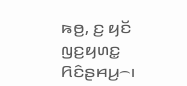ꤒꤥ꤬, ꤢ꤬ ꤟꤢꤩ ꤜꤢ꤬ꤟꤛꤢ꤭ ꤖꤢꤨꤔꤌꤣ꤬꤮꤯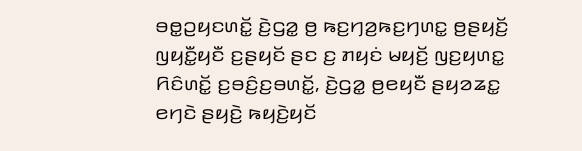ꤋꤥ꤭ꤑꤟꤢꤛꤢꤩ꤭ ꤢꤧ꤬ꤞꤤ꤭ ꤥ꤬ ꤒꤢ꤬ꤚꤤ꤬ꤒꤢ꤬ꤚꤛꤢ꤭ ꤥ꤬ꤔꤟꤢꤩ꤬ ꤜꤟꤢꤪ꤭ꤟꤢꤪ ꤢ꤬ꤔꤟꤢꤩ ꤔꤢ ꤢ꤬ ꤊꤟꤢꤦ ꤗꤟꤢꤩ꤬ ꤜꤢ꤬ꤟꤛꤢ꤭ ꤖꤢꤨꤛꤢꤩ꤭ ꤢ꤬ꤋꤢꤨ꤬ꤢ꤬ꤋꤛꤢꤩ꤭, ꤢꤧ꤬ꤞꤤ꤭ ꤥ꤬ꤕꤟꤢꤪ ꤔꤟꤤꤘꤢ꤭ ꤕꤚꤢꤧ ꤔꤟꤢꤧ꤬ ꤒꤟꤢꤧ꤬ꤟꤢꤩ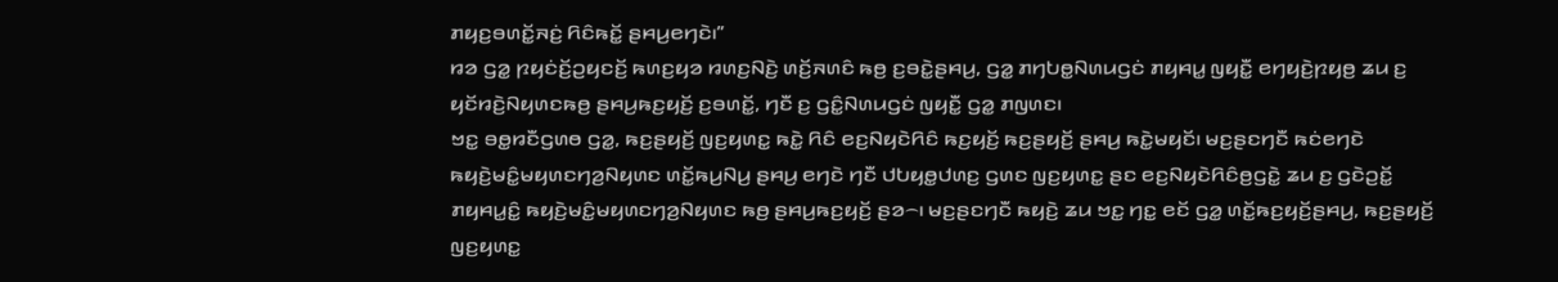ꤊꤟꤢ꤬ꤋꤛꤢꤩ꤭ꤏꤢꤦ꤬ ꤖꤢꤨꤒꤢꤩ꤭ ꤔꤌꤣ꤬ꤕꤚꤢꤧ꤯”
ꤙꤤ ꤞꤤ꤭ ꤐꤟꤢꤦꤢꤩ꤬ꤑꤟꤢꤢꤩ꤬ ꤒꤛꤢ꤬ꤟꤤ ꤙꤛꤢ꤬ꤡꤢꤧ꤬ ꤛꤢꤩ꤬ꤏꤛꤢꤨ ꤒꤥ꤬ ꤢ꤬ꤋꤢꤧ꤭ꤔꤌꤣ꤬, ꤞꤤ꤭ ꤊꤚꤝꤥ꤭ꤡꤛꤣꤞꤢꤦ ꤊꤟꤌꤣ꤭ ꤜꤟꤢꤪ꤭ ꤕꤚꤟꤢꤧ꤬ꤐꤟꤥ꤬ ꤘꤣ ꤢ꤬ ꤟꤢꤩꤙꤢꤧ꤬ꤡꤟꤛꤢꤒꤥ꤬ ꤔꤌꤣ꤬ꤒꤢ꤬ꤟꤢꤩ꤬ ꤢ꤬ꤋꤛꤢꤩ꤭, ꤚꤢꤪ ꤢ꤬ ꤞꤢꤨ꤭ꤡꤛꤣꤞꤢꤦ ꤜꤟꤢꤪ꤭ ꤞꤤ꤭ ꤊꤜꤛꤢ꤯
ꤠꤢ꤭ ꤋꤥ꤭ꤙꤢꤪꤞꤛꤥ ꤞꤤ꤭, ꤒꤢ꤬ꤔꤟꤢꤩ꤬ ꤜꤢ꤬ꤟꤛꤢ꤭ ꤒꤢꤧ꤭ ꤖꤢꤨ ꤕꤢ꤬ꤡꤟꤢꤧꤖꤢꤨ ꤒꤢ꤬ꤟꤢꤩ꤬ ꤒꤢ꤬ꤔꤟꤢꤩ꤬ ꤔꤌꤣ꤬ ꤒꤢꤧ꤭ꤗꤟꤢꤩ꤯ ꤗꤢ꤬ꤔꤢꤚꤢꤪ ꤒꤢꤦꤕꤚꤢꤧ ꤒꤟꤢꤧ꤬ꤗꤢꤨ꤭ꤗꤟꤛꤢꤚꤤ꤬ꤡꤟꤛꤢ ꤛꤢꤩ꤭ꤒꤣ꤬ꤡꤣ꤬ ꤔꤌꤣ꤬ ꤕꤚꤢꤧ ꤚꤢꤪ ꤓꤝꤟꤥ꤭ꤓꤛꤢ꤬ ꤞꤛꤢ ꤜꤢ꤬ꤟꤛꤢ꤭ ꤔꤢ ꤕꤢ꤬ꤡꤟꤢꤧꤖꤢꤨꤥ꤬ꤞꤢꤧ꤭ ꤘꤣ ꤢ꤬ ꤞꤢꤧꤑꤢꤩ꤭ ꤊꤟꤌꤣ꤭ꤢꤨ꤭ ꤒꤟꤢꤧ꤬ꤗꤢꤨ꤭ꤗꤟꤛꤢꤚꤤ꤬ꤡꤟꤛꤢ ꤒꤥ꤬ ꤔꤌꤣ꤬ꤒꤢ꤬ꤟꤢꤩ꤬ ꤔꤤ꤮꤯ ꤗꤢ꤬ꤔꤢꤚꤢꤪ ꤒꤟꤢꤧ꤬ ꤘꤣ ꤠꤢ꤭ ꤚꤢ꤭ ꤕꤢꤩ ꤞꤤ꤭ ꤛꤢꤩ꤭ꤒꤢ꤬ꤟꤢꤩ꤬ꤔꤌꤣ꤬, ꤒꤢ꤬ꤔꤟꤢꤩ꤬ ꤜꤢ꤬ꤟꤛꤢ꤭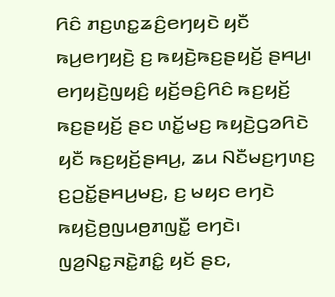ꤖꤢꤨ ꤊꤢ꤬ꤛꤢ꤭ꤘꤢꤨ꤬ꤕꤚꤟꤢꤧ ꤟꤢꤪ ꤒꤣ꤬ꤕꤚꤟꤢꤧ꤬ ꤢ꤬ ꤒꤟꤢꤧ꤬ꤒꤢ꤬ꤔꤟꤢꤩ꤬ ꤔꤌꤣ꤬꤯
ꤕꤚꤟꤢꤧ꤬ꤜꤟꤢꤨ꤬ ꤟꤢꤩ꤬ꤋꤢꤨ꤬ꤖꤢꤨ ꤒꤢ꤬ꤟꤢꤩ꤬ ꤒꤢ꤬ꤔꤟꤢꤩ꤬ ꤔꤢ ꤛꤢꤩ꤭ꤗꤢ꤬ ꤒꤟꤢꤧ꤬ꤞꤤꤖꤢꤧ ꤟꤢꤪ ꤒꤢ꤬ꤟꤢꤩ꤬ꤔꤌꤣ꤬, ꤘꤣ ꤡꤢꤪꤗꤢ꤬ꤚꤛꤢ꤬ ꤢ꤬ꤑꤢꤩ꤭ꤔꤌꤣ꤬ꤗꤢ꤬, ꤢ꤬ ꤗꤟꤢ ꤕꤚꤢꤧ ꤒꤟꤢꤧ꤬ꤥ꤬ꤜꤣꤥ꤬ꤊꤜꤢꤪ꤭ ꤕꤚꤢꤧ꤯ ꤜꤤ꤬ꤡꤢ꤭ꤏꤢꤧ꤭ꤊꤢꤨ꤭ ꤟꤢꤩ ꤔꤢ,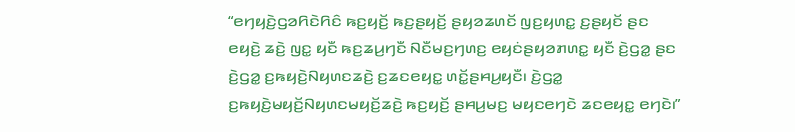“ꤕꤚꤟꤢꤧ꤬ꤞꤤꤖꤢꤧꤖꤢꤨ ꤒꤢ꤬ꤟꤢꤩ꤬ ꤒꤢ꤬ꤔꤟꤢꤩ꤬ ꤔꤟꤤꤘꤛꤢꤩ ꤜꤢ꤬ꤟꤛꤢ꤭ ꤢ꤬ꤔꤟꤢꤩ ꤔꤢ ꤕꤟꤢꤧ꤬ ꤘꤢꤧ꤬ ꤜꤢ꤭ ꤟꤢꤪ ꤒꤢ꤬ꤘꤣ꤬ꤚꤢꤪ ꤡꤢꤪꤗꤢ꤬ꤚꤛꤢ꤬ ꤕꤟꤢꤦꤔꤟꤤꤊꤛꤢ꤭ ꤟꤢꤪ ꤢꤧ꤬ꤞꤤ꤭ ꤔꤢ ꤢꤧ꤬ꤞꤤ꤭ ꤢ꤬ꤒꤟꤢꤧ꤬ꤡꤟꤛꤢꤘꤢꤧ꤬ ꤢ꤬ꤘꤢꤕꤟꤢ꤭ ꤛꤢꤩ꤭ꤔꤌꤣ꤬ꤟꤢꤪ꤯ ꤢꤧ꤬ꤞꤤ꤭ ꤢ꤬ꤒꤟꤢꤧ꤬ꤗꤟꤢꤩ꤬ꤡꤟꤛꤢꤗꤟꤢꤩ꤬ꤘꤢꤧ꤬ ꤒꤢ꤬ꤟꤢꤩ꤬ ꤔꤌꤣ꤬ꤗꤢ꤬ ꤗꤟꤢꤕꤚꤢꤧ ꤘꤢꤕꤟꤢ꤭ ꤕꤚꤢꤧ꤯”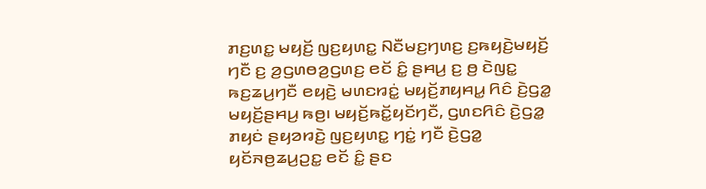ꤊꤢ꤬ꤛꤢ꤭ ꤗꤟꤢꤩ꤬ ꤜꤢ꤬ꤟꤛꤢ꤭ ꤡꤢꤪꤗꤢ꤬ꤚꤛꤢ꤬ ꤢ꤬ꤒꤟꤢꤧ꤬ꤗꤟꤢꤩ꤬ ꤚꤢꤪ ꤢ꤬ ꤤ꤬ꤞꤛꤥꤤ꤬ꤞꤛꤢ꤬ ꤕꤢꤩ ꤢꤨ꤭ ꤔꤌꤣ꤬ ꤢ꤬ ꤥ꤬ ꤢꤧꤜꤢ꤭ ꤒꤢ꤬ꤘꤣ꤬ꤚꤢꤪ ꤕꤟꤢꤧ꤬ ꤗꤛꤢꤙꤢꤦ꤭ ꤗꤟꤢꤩ꤬ꤊꤟꤌꤣ꤭ ꤖꤢꤨ ꤢꤧ꤬ꤞꤤ꤭ ꤗꤟꤢꤩ꤬ꤔꤌꤣ꤬ ꤒꤥ꤬꤯ ꤗꤟꤢꤩ꤬ꤒꤢꤩ꤭ꤟꤢꤩꤚꤢꤪ, ꤞꤛꤢꤖꤢꤨ ꤢꤧ꤬ꤞꤤ꤭ ꤊꤟꤢꤦ ꤔꤟꤤꤙꤢꤧ꤬ ꤜꤢ꤬ꤟꤛꤢ꤭ ꤚꤢꤦ꤭ ꤚꤢꤪ ꤢꤧ꤬ꤞꤤ꤭ ꤟꤢꤩꤏꤥ꤬ꤘꤣ꤬ꤑꤢ꤭ ꤕꤢꤩ ꤢꤨ꤭ ꤔꤢ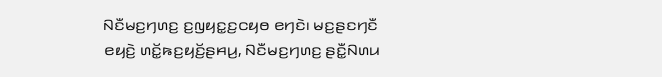ꤡꤢꤪꤗꤢ꤬ꤚꤛꤢ꤬ ꤢ꤬ꤜꤟꤢ꤭ꤢ꤬ꤍꤟꤥ ꤕꤚꤢꤧ꤯ ꤗꤢ꤬ꤔꤢꤚꤢꤪ ꤕꤟꤢꤧ꤬ ꤛꤢꤩ꤭ꤒꤢ꤬ꤟꤢꤩ꤬ꤔꤌꤣ꤬, ꤡꤢꤪꤗꤢ꤬ꤚꤛꤢ꤬ ꤔꤢꤪ꤭ꤡꤛꤣ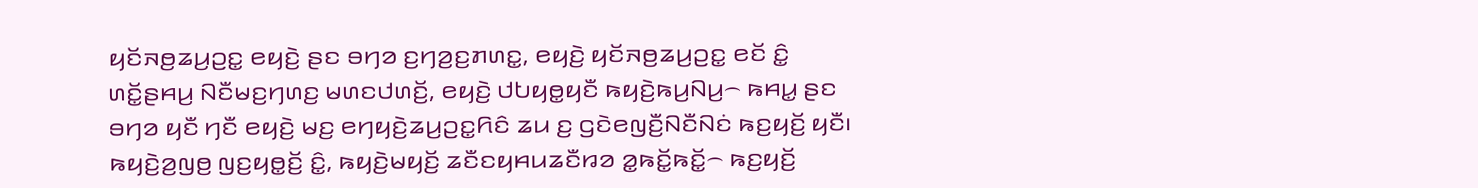ꤟꤢꤩꤏꤥ꤬ꤘꤣ꤬ꤑꤢ꤭ ꤕꤟꤢꤧ꤬ ꤔꤢ ꤋꤚꤤ ꤢ꤬ꤚꤤ꤬ꤢ꤬ꤊꤛꤢ꤭, ꤕꤟꤢꤧ꤬ ꤟꤢꤩꤏꤥ꤬ꤘꤣ꤬ꤑꤢ꤭ ꤕꤢꤩ ꤢꤨ꤭ ꤛꤢꤩ꤭ꤔꤌꤣ꤬ ꤡꤢꤪꤗꤢ꤬ꤚꤛꤢ꤬ ꤗꤛꤢꤓꤛꤢꤩ꤬, ꤕꤟꤢꤧ꤬ ꤓꤝꤟꤥ꤭ꤟꤢꤪ ꤒꤟꤢꤧ꤬ꤒꤣ꤬ꤡꤣ꤬꤮ ꤒꤌꤣ꤭ ꤔꤢ ꤋꤚꤤ ꤟꤢꤪ ꤚꤢꤪ ꤕꤟꤢꤧ꤬ ꤗꤢ꤬ ꤕꤚꤟꤢꤧ꤬ꤘꤣ꤬ꤑꤢ꤭ꤖꤢꤨ ꤘꤣ ꤢ꤬ ꤞꤢꤧꤕꤜꤢꤪ꤬ꤡꤢꤪꤡꤢꤦ ꤒꤢ꤬ꤟꤢꤩ꤬ ꤟꤢꤪ꤯
ꤒꤟꤢꤧ꤬ꤤ꤬ꤜꤥ꤬ ꤜꤢ꤬ꤟꤥ꤭ꤢꤩ꤬ ꤢꤨ꤭, ꤒꤟꤢꤧ꤬ꤗꤟꤢꤩ꤬ ꤘꤢꤪꤢꤟꤌꤣꤘꤢꤪꤙꤤ ꤤ꤭ꤒꤢꤩ꤭ꤒꤢꤩ꤭꤮ ꤒꤢ꤬ꤟꤢꤩ꤬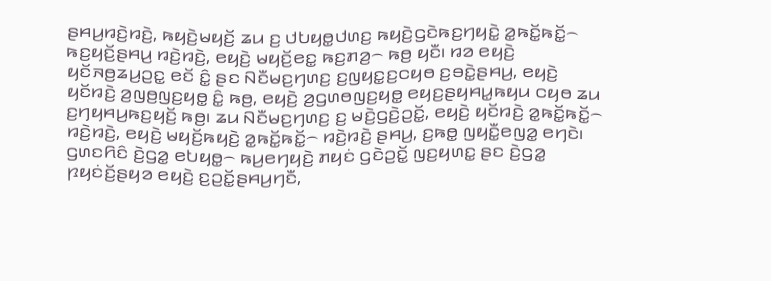ꤔꤌꤣ꤬ꤙꤢꤧ꤬ꤙꤢꤧ꤬, ꤒꤟꤢꤧ꤬ꤗꤟꤢꤩ꤬ ꤘꤣ ꤢ꤬ ꤓꤝꤟꤥ꤭ꤓꤛꤢ꤬ ꤒꤟꤢꤧ꤬ꤞꤢꤧꤒꤢ꤬ꤚꤟꤢꤧ꤭ ꤤ꤭ꤒꤢꤩ꤭ꤒꤢꤩ꤭꤮ ꤒꤢ꤬ꤟꤢꤩ꤬ꤔꤌꤣ꤬ ꤙꤢꤧ꤬ꤙꤢꤧ꤬, ꤕꤟꤢꤧ꤬ ꤗꤟꤢꤩ꤬ꤕꤢ꤭ ꤒꤢ꤬ꤊꤤ꤬꤮ ꤒꤥ꤬ ꤟꤢꤪ꤯ ꤙꤤ ꤕꤟꤢꤧ꤬ ꤟꤢꤩꤏꤥ꤬ꤘꤣ꤬ꤑꤢ꤭ ꤕꤢꤩ ꤢꤨ꤭ ꤔꤢ ꤡꤢꤪꤗꤢ꤬ꤚꤛꤢ꤬ ꤢ꤬ꤜꤟꤢ꤭ꤢ꤬ꤍꤟꤥ ꤢ꤬ꤋꤢꤧ꤭ꤔꤌꤣ꤬, ꤕꤟꤢꤧ꤬ ꤟꤢꤩꤙꤢꤧ꤬ ꤤ꤬ꤜꤥ꤬ꤜꤢ꤬ꤟꤥ꤭ ꤢꤨ꤭ ꤒꤥ꤬, ꤕꤟꤢꤧ꤬ ꤤ꤬ꤞꤛꤥꤜꤢ꤬ꤟꤥ꤭ ꤕꤟꤢ꤬ꤔꤟꤌꤣ꤭ꤒꤟꤣ ꤍꤟꤥ ꤘꤣ ꤢ꤬ꤚꤟꤌꤣ꤬ꤒꤢ꤬ꤟꤢꤩ꤬ ꤒꤥ꤬꤯ ꤘꤣ ꤡꤢꤪꤗꤢ꤬ꤚꤛꤢ꤬ ꤢ꤬ ꤗꤢꤧ꤬ꤞꤢꤧ꤬ꤑꤢꤩ꤭, ꤕꤟꤢꤧ꤬ ꤟꤢꤩꤙꤢꤧ꤬ ꤤ꤭ꤒꤢꤩ꤭ꤒꤢꤩ꤭꤮ ꤙꤢꤧ꤬ꤙꤢꤧ꤬, ꤕꤟꤢꤧ꤬ ꤗꤟꤢꤩ꤬ꤒꤟꤢꤧ꤬ ꤤ꤭ꤒꤢꤩ꤭ꤒꤢꤩ꤭꤮ ꤙꤢꤧ꤬ꤙꤢꤧ꤬ ꤔꤌꤣ꤬, ꤢ꤬ꤒꤥ꤭ ꤜꤟꤢꤪ꤭ꤕꤜꤤ꤭ ꤕꤚꤢꤧ꤯ ꤞꤛꤢꤖꤢꤨ ꤢꤧ꤬ꤞꤤ꤭ ꤕꤝꤟꤥ꤭꤮ ꤒꤣ꤬ꤕꤚꤟꤢꤧ꤬ ꤊꤟꤢꤦ ꤞꤢꤧꤑꤢꤩ꤭ ꤜꤢ꤬ꤟꤛꤢ꤭ ꤔꤢ ꤢꤧ꤬ꤞꤤ꤭ ꤐꤟꤢꤦꤢꤩ꤬ꤔꤟꤤ ꤕꤟꤢꤧ꤬ ꤢ꤬ꤑꤢꤩ꤭ꤔꤌꤣ꤬ꤚꤢꤪ,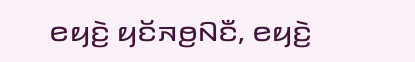ꤕꤟꤢꤧ꤬ ꤟꤢꤩꤏꤥ꤬ꤡꤢꤪ, ꤕꤟꤢꤧ꤬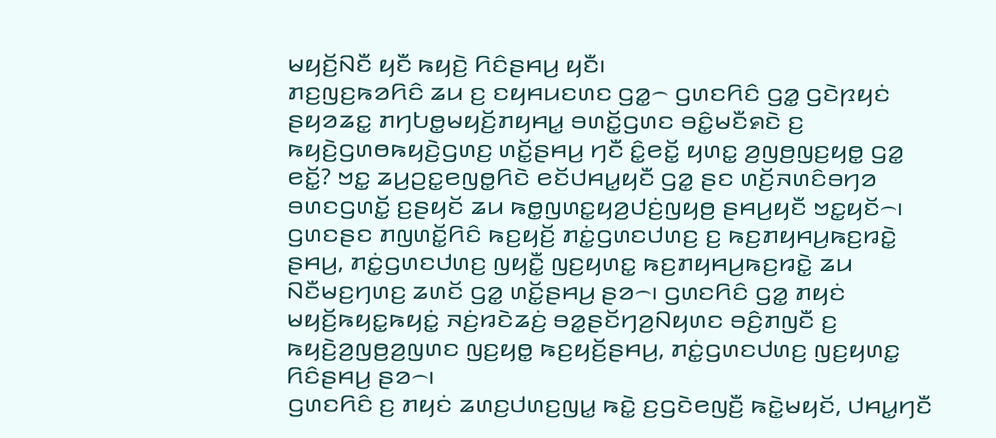ꤗꤟꤢꤩ꤬ꤡꤢꤪ ꤟꤢꤪ ꤒꤟꤢꤧ꤬ ꤖꤢꤨꤔꤌꤣ꤬ ꤟꤢꤪ꤯
ꤊꤢ꤬ꤜꤢ꤬ꤒꤤꤖꤢꤨ ꤘꤣ ꤢ꤬ ꤢꤟꤌꤣꤢꤛꤢ ꤞꤤ꤭꤮ ꤞꤛꤢꤖꤢꤨ ꤞꤤ꤭ ꤞꤢꤧꤐꤟꤢꤦ ꤔꤟꤤꤘꤢ꤭ ꤊꤚꤝꤥ꤭ꤗꤟꤢꤩ꤬ꤊꤟꤌꤣ꤭ ꤋꤛꤢꤩ꤭ꤞꤛꤢ ꤋꤢꤨ꤭ꤗꤢꤪꤎꤢꤧ ꤢ꤬ ꤒꤟꤢꤧ꤬ꤞꤛꤥꤒꤟꤢꤧ꤬ꤞꤛꤢ꤬ ꤛꤢꤩ꤭ꤔꤌꤣ꤬ ꤚꤢꤪ ꤢꤨ꤭ꤕꤢꤩ꤭ ꤟꤛꤢ꤭ ꤤ꤬ꤜꤥ꤬ꤜꤢ꤬ꤟꤥ꤭ ꤞꤤ꤭ ꤕꤢꤩ꤭? ꤠꤢ꤭ ꤘꤣ꤬ꤑꤢ꤭ꤕꤜꤥ꤭ꤖꤢꤧ ꤕꤢꤩꤓꤌꤣ꤭ꤟꤢꤪ ꤞꤤ꤭ ꤔꤢ ꤛꤢꤩ꤬ꤏꤛꤢꤨꤋꤚꤤ ꤋꤛꤢꤞꤛꤢꤩ꤭ ꤢ꤬ꤔꤟꤢꤩ ꤘꤣ ꤒꤥ꤭ꤜꤛꤢ꤭ꤟꤤ꤬ꤓꤢꤦ꤬ꤜꤟꤥ꤬ ꤔꤌꤣ꤬ꤟꤢꤪ ꤠꤢ꤭ꤟꤢꤩ꤮꤯
ꤞꤛꤢꤔꤢ ꤊꤜꤛꤢꤩ꤭ꤖꤢꤨ ꤒꤢ꤬ꤟꤢꤩ꤬ ꤊꤢꤦ꤭ꤞꤛꤢꤓꤛꤢ꤬ ꤢ꤬ ꤒꤢ꤬ꤊꤟꤌꤣ꤬ꤒꤢ꤬ꤙꤢꤧ꤭ ꤔꤌꤣ꤬, ꤊꤢꤦ꤭ꤞꤛꤢꤓꤛꤢ꤬ ꤜꤟꤢꤪ꤭ ꤜꤢ꤬ꤟꤛꤢ꤭ ꤒꤢ꤬ꤊꤟꤌꤣ꤬ꤒꤢ꤬ꤙꤢꤧ꤭ ꤘꤣ ꤡꤢꤪꤗꤢ꤬ꤚꤛꤢ꤬ ꤘꤛꤢꤩ ꤞꤤ꤭ ꤛꤢꤩ꤭ꤔꤌꤣ꤬ ꤔꤤ꤮꤯ ꤞꤛꤢꤖꤢꤨ ꤞꤤ꤭ ꤊꤟꤢꤦ ꤗꤟꤢꤩ꤬ꤒꤟꤢ꤭ꤒꤟꤢꤦ꤭ ꤏꤢꤦ꤬ꤙꤢꤧꤘꤢꤦ꤬ ꤋꤤ꤭ꤔꤢꤩꤚꤤ꤬ꤡꤟꤛꤢ ꤋꤢꤨ꤬ꤊꤜꤢꤪ ꤢ꤬ ꤒꤟꤢꤧ꤬ꤤ꤬ꤜꤥ꤬ꤤ꤬ꤜꤛꤢ ꤜꤢ꤬ꤟꤥ꤭ ꤒꤢ꤬ꤟꤢꤩ꤬ꤔꤌꤣ꤬, ꤊꤢꤦ꤭ꤞꤛꤢꤓꤛꤢ꤬ ꤜꤢ꤬ꤟꤛꤢ꤭ ꤖꤢꤨꤔꤌꤣ꤬ ꤔꤤ꤮꤯
ꤞꤛꤢꤖꤢꤨ ꤢ꤬ ꤊꤟꤢꤦ ꤘꤛꤢ꤬ꤓꤛꤢ꤬ꤜꤣ꤭ ꤒꤢꤧ꤭ ꤢ꤬ꤞꤢꤧꤕꤜꤢꤪ꤬ ꤒꤢꤧ꤭ꤗꤟꤢꤩ, ꤓꤌꤣ꤭ꤚꤢꤪ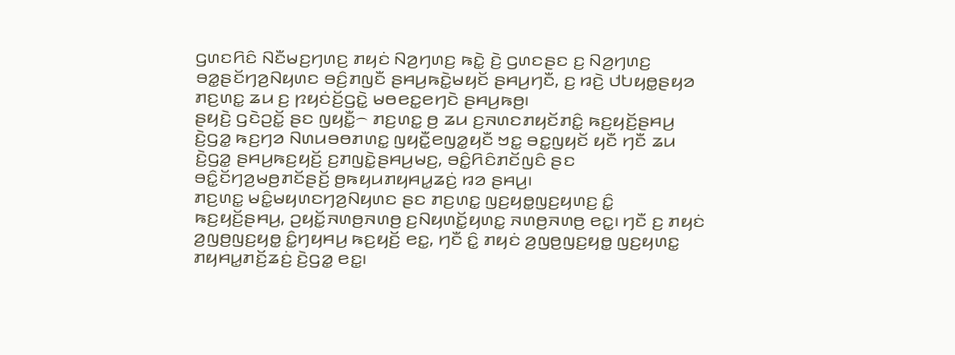ꤞꤛꤢꤖꤢꤨ ꤡꤢꤪꤗꤢ꤬ꤚꤛꤢ꤬ ꤊꤟꤢꤦ ꤡꤤ꤬ꤚꤛꤢ꤬ ꤒꤢꤧ꤭ ꤢꤧ꤬ ꤞꤛꤢꤔꤢ ꤢ꤬ ꤡꤤ꤬ꤚꤛꤢ꤬ ꤋꤤ꤭ꤔꤢꤩꤚꤤ꤬ꤡꤟꤛꤢ ꤋꤢꤨ꤬ꤊꤜꤢꤪ ꤔꤌꤣ꤬ꤒꤢꤧ꤭ꤗꤟꤢꤩ ꤔꤌꤣ꤬ꤚꤢꤪ, ꤢ꤬ ꤙꤢꤧ꤬ ꤓꤝꤟꤥ꤭ꤔꤟꤤ ꤊꤢ꤬ꤛꤢ꤭ ꤘꤣ ꤢ꤬ ꤐꤟꤢꤦꤢꤩ꤬ꤞꤢꤧ꤭ ꤗꤥꤕꤢ꤭ꤕꤚꤢꤧ ꤔꤌꤣ꤬ꤒꤥ꤬꤯
ꤔꤟꤢꤧ꤬ ꤞꤢꤧꤑꤢꤩ꤭ ꤔꤢ ꤜꤟꤢꤪ꤭꤮ ꤊꤢ꤬ꤛꤢ꤭ ꤥ꤬ ꤘꤣ ꤢ꤬ꤏꤛꤢꤊꤟꤢꤩꤊꤢꤨ꤭ ꤒꤢ꤬ꤟꤢꤩ꤬ꤔꤌꤣ꤬ ꤢꤧ꤬ꤞꤤ꤭ ꤒꤢ꤬ꤚꤤ ꤡꤛꤣꤋꤥꤊꤛꤢ꤭ ꤜꤟꤢꤪ꤭ꤕꤜꤤ꤭ꤟꤢꤪ ꤠꤢ꤭ ꤋꤢ꤭ꤜꤟꤢꤩ ꤟꤢꤪ ꤚꤢꤪ ꤘꤣ ꤢꤧ꤬ꤞꤤ꤭ ꤔꤌꤣ꤬ꤒꤢ꤬ꤟꤢꤩ꤬ ꤢ꤬ꤊꤜꤢꤧ꤭ꤔꤌꤣ꤬ꤗꤢ꤬, ꤋꤢꤨ꤭ꤖꤢꤨꤊꤢꤩꤜꤢꤨ ꤔꤢ ꤋꤢꤨ꤭ꤢꤩꤚꤤ꤬ꤗꤥ꤬ꤊꤢꤩꤔꤢꤩ꤬ ꤥ꤬ꤒꤟꤣꤊꤟꤌꤣ꤭ꤘꤢꤦ꤬ ꤙꤤ ꤔꤌꤣ꤬꤯
ꤊꤢ꤬ꤛꤢ꤭ ꤗꤢꤨ꤭ꤗꤟꤛꤢꤚꤤ꤬ꤡꤟꤛꤢ ꤔꤢ ꤊꤢ꤬ꤛꤢ꤭ ꤜꤢ꤬ꤟꤥ꤭ꤜꤢ꤬ꤟꤛꤢ꤬ ꤢꤨ꤭ ꤒꤢ꤬ꤟꤢꤩ꤬ꤔꤌꤣ꤬, ꤑꤟꤢꤩ꤭ꤏꤛꤥ꤬ꤏꤛꤥ꤬ ꤢ꤬ꤡꤟꤛꤢꤩ꤭ꤟꤛꤢ꤭ ꤏꤛꤥ꤬ꤏꤛꤥ꤬ ꤕꤢ꤭꤯ ꤚꤢꤪ ꤢ꤬ ꤊꤟꤢꤦ ꤤ꤬ꤜꤥ꤬ꤜꤢ꤬ꤟꤥ꤭ ꤢꤨ꤭ꤚꤟꤌꤣ꤬ ꤒꤢ꤬ꤟꤢꤩ꤬ ꤕꤢ꤭, ꤚꤢꤪ ꤢꤨ꤭ ꤊꤟꤢꤦ ꤤ꤬ꤜꤥ꤬ꤜꤢ꤬ꤟꤥ꤭ ꤜꤢ꤬ꤟꤛꤢ꤭ ꤊꤟꤌꤣ꤭ꤊꤢꤩ꤬ꤘꤢꤦ꤬ ꤢꤧ꤬ꤞꤤ꤭ ꤕꤢ꤭꤯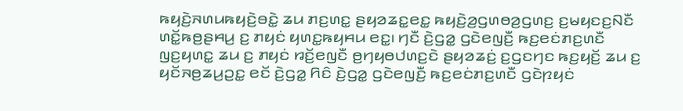ꤒꤟꤢꤧ꤬ꤏꤛꤣꤒꤟꤢꤧ꤬ꤋꤢꤧ꤭ ꤘꤣ ꤊꤢ꤬ꤛꤢ꤭ ꤔꤟꤤꤘꤢ꤭ꤕꤢ꤭ ꤒꤟꤢꤧ꤬ꤤ꤬ꤞꤛꤥꤤ꤬ꤞꤛꤢ꤬ ꤢ꤬ꤗꤟꤢꤢ꤬ꤡꤢꤪ ꤛꤢꤩ꤭ꤒꤥ꤬ꤔꤌꤣ꤬ ꤢ꤬ ꤊꤟꤢꤦ ꤟꤛꤢ꤭ꤒꤟꤌꤣ ꤕꤢ꤭꤯ ꤚꤢꤪ ꤢꤧ꤬ꤞꤤ꤭ ꤞꤢꤧꤕꤜꤢꤪ꤬ ꤒꤢ꤬ꤕꤢꤦꤊꤢ꤬ꤛꤢꤪ ꤜꤢ꤬ꤟꤛꤢ꤭ ꤘꤣ ꤢ꤬ ꤊꤟꤢꤦ ꤙꤢꤩ꤬ꤕꤜꤢꤪ ꤥ꤬ꤚꤟꤥꤓꤛꤢ꤬ꤢꤧ ꤔꤟꤤꤘꤢꤦ꤬ ꤢ꤬ꤞꤢꤚꤢ ꤒꤢ꤬ꤟꤢꤩ꤬ ꤘꤣ ꤢ꤬ ꤟꤢꤩꤏꤥ꤬ꤘꤣ꤬ꤑꤢ꤭ ꤕꤢꤩ ꤢꤧ꤬ꤞꤤ꤭ ꤖꤢꤨ ꤢꤧ꤬ꤞꤤ꤭ ꤞꤢꤧꤕꤜꤢꤪ꤬ ꤒꤢ꤬ꤕꤢꤦꤊꤢ꤬ꤛꤢꤪ ꤞꤢꤧꤐꤟꤢꤦ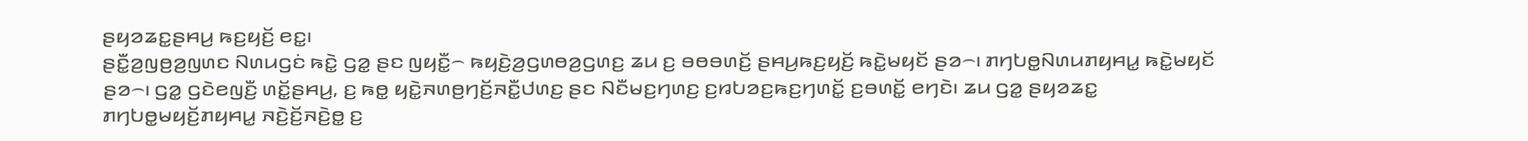ꤔꤟꤤꤘꤢ꤭ꤔꤌꤣ꤬ ꤒꤢ꤬ꤟꤢꤩ꤬ ꤕꤢ꤭꤯
ꤔꤢꤪ꤭ꤤ꤬ꤜꤥ꤬ꤤ꤬ꤜꤛꤢ ꤡꤛꤣꤞꤢꤦ ꤒꤢꤧ꤭ ꤞꤤ꤭ ꤔꤢ ꤜꤟꤢꤪ꤭꤮ ꤒꤟꤢꤧ꤬ꤤ꤬ꤞꤛꤥꤤ꤬ꤞꤛꤢ꤬ ꤘꤣ ꤢ꤬ ꤋꤥꤋꤛꤢꤩ꤬ ꤔꤌꤣ꤬ꤒꤢ꤬ꤟꤢꤩ꤬ ꤒꤢꤧ꤭ꤗꤟꤢꤩ ꤔꤤ꤮꤯ ꤊꤚꤝꤥ꤭ꤡꤛꤣꤊꤟꤌꤣ꤭ ꤒꤢꤧ꤭ꤗꤟꤢꤩ ꤔꤤ꤮꤯ ꤞꤤ꤭ ꤞꤢꤧꤕꤜꤢꤪ꤬ ꤛꤢꤩ꤭ꤔꤌꤣ꤬, ꤢ꤬ ꤒꤥ꤭ ꤟꤢꤧ꤭ꤏꤛꤥ꤬ꤚꤢꤩ꤬ꤏꤢꤪ꤭ꤓꤛꤢ꤬ ꤔꤢ ꤡꤢꤪꤗꤢ꤬ꤚꤛꤢ꤬ ꤢ꤬ꤙꤝꤤꤢ꤬ꤒꤢ꤬ꤚꤛꤢꤩ꤭ ꤢ꤬ꤋꤛꤢꤩ꤭ ꤕꤚꤢꤧ꤯ ꤘꤣ ꤞꤤ꤭ ꤔꤟꤤꤘꤢ꤭ ꤊꤚꤝꤥ꤭ꤗꤟꤢꤩ꤬ꤊꤟꤌꤣ꤭ ꤏꤢꤧ꤬ꤢꤩ꤬ꤏꤢꤧ꤬ꤥ꤭ ꤢ꤬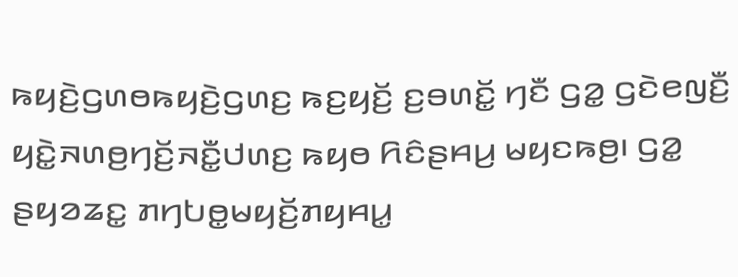ꤒꤟꤢꤧ꤬ꤞꤛꤥꤒꤟꤢꤧ꤬ꤞꤛꤢ꤬ ꤒꤢ꤬ꤟꤢꤩ꤬ ꤢ꤬ꤋꤛꤢꤩ꤭ ꤚꤢꤪ ꤞꤤ꤭ ꤞꤢꤧꤕꤜꤢꤪ꤬ ꤟꤢꤧ꤭ꤏꤛꤥ꤬ꤚꤢꤩ꤬ꤏꤢꤪ꤭ꤓꤛꤢ꤬ ꤒꤟꤥ ꤖꤢꤨꤔꤌꤣ꤬ ꤗꤟꤢꤒꤥ꤬꤯ ꤞꤤ꤭ ꤔꤟꤤꤘꤢ꤭ ꤊꤚꤝꤥ꤭ꤗꤟꤢꤩ꤬ꤊꤟꤌꤣ꤭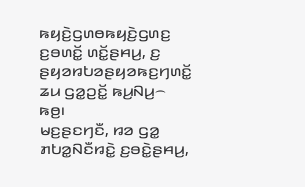ꤒꤟꤢꤧ꤬ꤞꤛꤥꤒꤟꤢꤧ꤬ꤞꤛꤢ꤬ ꤢ꤬ꤋꤛꤢꤩ꤭ ꤛꤢꤩ꤭ꤔꤌꤣ꤬, ꤢ꤬ ꤔꤟꤤꤙꤝꤤꤔꤟꤤꤒꤢ꤬ꤚꤛꤢꤩ꤭ ꤘꤣ ꤞꤤ꤭ꤑꤢꤩ꤭ ꤒꤣ꤬ꤡꤣ꤬꤮ ꤒꤥ꤬꤯
ꤗꤢ꤬ꤔꤢꤚꤢꤪ, ꤙꤤ ꤞꤤ꤭ ꤊꤝꤤ꤭ꤡꤢꤪꤙꤢꤧ꤭ ꤢ꤬ꤋꤢꤧ꤭ꤔꤌꤣ꤬,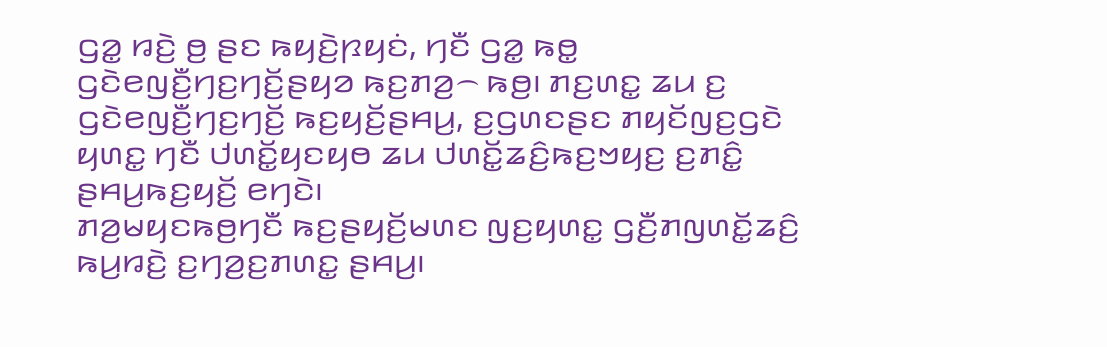ꤞꤤ꤭ ꤙꤢꤧ꤬ ꤥ꤬ ꤔꤢ ꤒꤟꤢꤧ꤬ꤐꤟꤢꤦ, ꤚꤢꤪ ꤞꤤ꤭ ꤒꤥ꤭ ꤞꤢꤧꤕꤜꤢꤪ꤬ꤚꤢ꤬ꤚꤢꤩ꤬ꤔꤟꤤ ꤒꤢ꤬ꤊꤤ꤬꤮ ꤒꤥ꤬꤯ ꤊꤢ꤬ꤛꤢ꤭ ꤘꤣ ꤢ꤬ ꤞꤢꤧꤕꤜꤢꤪ꤬ꤚꤢ꤬ꤚꤢꤩ꤬ ꤒꤢ꤬ꤟꤢꤩ꤬ꤔꤌꤣ꤬, ꤢ꤬ꤞꤛꤢꤔꤢ ꤊꤟꤢꤩꤜꤢ꤬ꤞꤢꤧ ꤟꤛꤢ꤭ ꤚꤢꤪ ꤓꤛꤢꤩ꤭ꤟꤢꤟꤥ ꤘꤣ ꤓꤛꤢꤩ꤭ꤘꤢꤨ꤬ꤒꤢ꤬ꤠꤟꤢ꤬ ꤢ꤬ꤊꤢꤨ꤭ ꤔꤌꤣ꤬ꤒꤢ꤬ꤟꤢꤩ꤬ ꤕꤚꤢꤧ꤯
ꤊꤤ꤬ꤗꤟꤢꤒꤥ꤬ꤚꤢꤪ ꤒꤢ꤬ꤔꤟꤢꤩ꤬ꤗꤛꤢ ꤜꤢ꤬ꤟꤛꤢ꤭ ꤞꤢꤪ꤬ꤊꤜꤛꤢꤩ꤭ꤘꤢꤨ꤬ ꤒꤣ꤬ꤙꤢꤧ꤬ ꤢ꤬ꤚꤤ꤬ꤢ꤬ꤊꤛꤢ꤭ ꤔꤌꤣ꤬꤯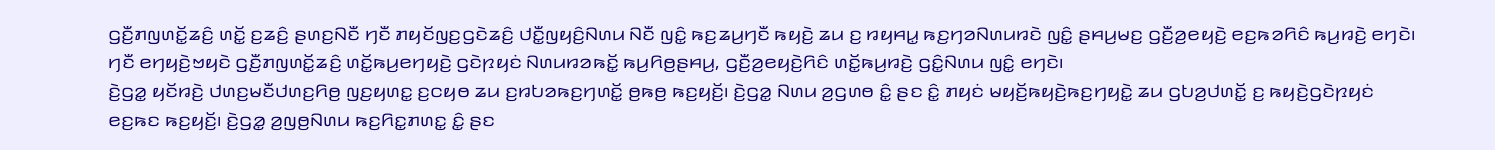ꤞꤢꤪ꤬ꤊꤜꤛꤢꤩ꤭ꤘꤢꤨ꤬ ꤛꤢꤩ꤭ ꤢ꤬ꤘꤢꤨ꤬ ꤔꤛꤢ꤬ꤡꤢꤪ ꤚꤢꤪ ꤊꤟꤢꤩꤜꤢ꤬ꤞꤢꤧꤘꤢꤨ꤬ ꤓꤢꤪ꤭ꤜꤟꤢꤨ꤬ꤡꤛꤣ ꤡꤢꤪ ꤜꤢꤨ꤭ ꤒꤢ꤬ꤘꤣ꤬ꤚꤢꤪ ꤒꤟꤢꤧ꤬ ꤘꤣ ꤢ꤬ ꤙꤟꤌꤣ꤭ ꤒꤢ꤬ꤚꤤꤡꤛꤣꤙꤢꤧ ꤜꤢꤨ꤭ ꤔꤌꤣ꤬ꤗꤢ꤬ ꤞꤢꤪ꤬ꤤ꤬ꤕꤟꤢꤧ꤬ ꤕꤢ꤬ꤒꤤꤖꤢꤨ ꤒꤣ꤬ꤙꤢꤧ꤬ ꤕꤚꤢꤧ꤯ ꤚꤢꤪ ꤕꤚꤟꤢꤧ꤬ꤠꤟꤢꤧ ꤞꤢꤪ꤬ꤊꤜꤛꤢꤩ꤭ꤘꤢꤨ꤬ ꤛꤢꤩ꤭ꤒꤣ꤬ꤕꤚꤟꤢꤧ꤬ ꤞꤢꤧꤐꤟꤢꤦ ꤡꤛꤣꤙꤤꤒꤢꤩ꤭ ꤒꤣ꤬ꤖꤥ꤬ꤔꤌꤣ꤬, ꤞꤢꤪ꤬ꤤ꤬ꤕꤟꤢꤧ꤬ꤖꤢꤨ ꤛꤢꤩ꤭ꤒꤣ꤬ꤙꤢꤧ꤬ ꤞꤢꤨ꤭ꤡꤛꤣ ꤜꤢꤨ꤭ ꤕꤚꤢꤧ꤯
ꤢꤧ꤬ꤞꤤ꤭ ꤟꤢꤩꤙꤢꤧ꤬ ꤓꤛꤢ꤬ꤗꤢꤪꤓꤛꤢ꤬ꤖꤥ꤬ ꤜꤢ꤬ꤟꤛꤢ꤭ ꤢ꤬ꤍꤟꤥ ꤘꤣ ꤢ꤬ꤙꤝꤤꤒꤢ꤬ꤚꤛꤢꤩ꤭ ꤥ꤬ꤒꤥ꤬ ꤒꤢ꤬ꤟꤢꤩ꤬꤯ ꤢꤧ꤬ꤞꤤ꤭ ꤡꤛꤣ ꤤ꤬ꤞꤛꤥ ꤢꤨ꤭ ꤔꤢ ꤢꤨ꤭ ꤊꤟꤢꤦ ꤗꤟꤢꤩ꤬ꤒꤟꤢꤧ꤬ꤒꤢ꤬ꤚꤟꤢꤧ꤭ ꤘꤣ ꤞꤝꤤ꤬ꤓꤛꤢꤩ꤭ ꤢ꤬ ꤒꤟꤢꤧ꤬ꤞꤢꤧꤐꤟꤢꤦ ꤕꤢ꤬ꤒꤢ ꤒꤢ꤬ꤟꤢꤩ꤬꤯ ꤢꤧ꤬ꤞꤤ꤭ ꤤ꤬ꤜꤥ꤬ꤡꤛꤣ ꤒꤢ꤬ꤖꤢ꤭ꤊꤛꤢ꤭ ꤢꤨ꤭ ꤔꤢ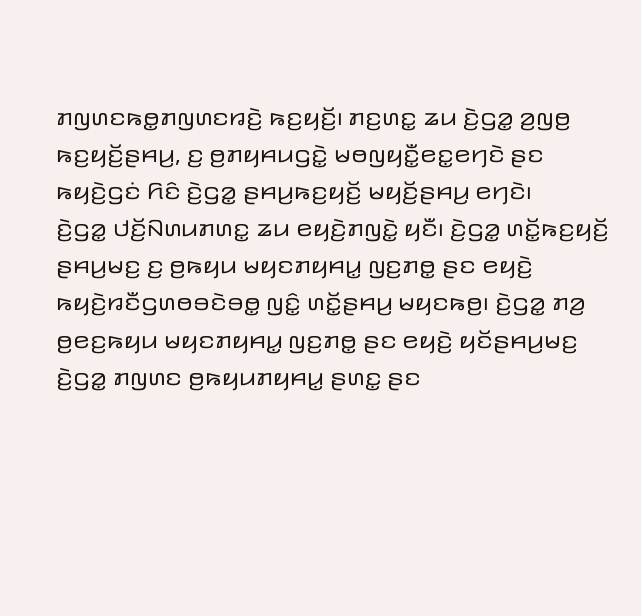ꤊꤜꤛꤢꤒꤥ꤭ꤊꤜꤛꤢꤙꤢꤧ꤬ ꤒꤢ꤬ꤟꤢꤩ꤬꤯ ꤊꤢ꤬ꤛꤢ꤭ ꤘꤣ ꤢꤧ꤬ꤞꤤ꤭ ꤤ꤬ꤜꤥ꤬ ꤒꤢ꤬ꤟꤢꤩ꤬ꤔꤌꤣ꤬, ꤢ꤬ ꤥ꤬ꤊꤟꤌꤣꤞꤢꤧ꤭ ꤗꤥꤜꤟꤢꤪ꤭ꤕꤢ꤭ꤕꤚꤢꤧ ꤔꤢ ꤒꤟꤢꤧ꤬ꤞꤢꤦ ꤖꤢꤨ ꤢꤧ꤬ꤞꤤ꤭ ꤔꤌꤣ꤬ꤒꤢ꤬ꤟꤢꤩ꤬ ꤗꤟꤢꤩ꤬ꤔꤌꤣ꤬ ꤕꤚꤢꤧ꤯
ꤢꤧ꤬ꤞꤤ꤭ ꤓꤢꤩ꤬ꤡꤛꤣꤊꤛꤢ꤭ ꤘꤣ ꤕꤟꤢꤧ꤬ꤊꤜꤢꤧ꤭ ꤟꤢꤪ꤯ ꤢꤧ꤬ꤞꤤ꤭ ꤛꤢꤩ꤭ꤒꤢ꤬ꤟꤢꤩ꤬ ꤔꤌꤣ꤬ꤗꤢ꤬ ꤢ꤬ ꤥ꤬ꤒꤟꤣ ꤗꤟꤢꤊꤟꤌꤣ꤭ ꤜꤢ꤬ꤊꤥ꤭ ꤔꤢ ꤕꤟꤢꤧ꤬ ꤒꤟꤢꤧ꤬ꤙꤢꤪꤞꤛꤥꤋꤢꤧꤋꤥ꤭ ꤜꤢꤨ꤭ ꤛꤢꤩ꤭ꤔꤌꤣ꤬ ꤗꤟꤢꤒꤥ꤬꤯ ꤢꤧ꤬ꤞꤤ꤭ ꤊꤤ꤬ ꤥ꤬ꤕꤢ꤬ꤒꤟꤣ ꤗꤟꤢꤊꤟꤌꤣ꤭ ꤜꤢ꤬ꤊꤥ꤭ ꤔꤢ ꤕꤟꤢꤧ꤬ ꤟꤢꤩꤔꤌꤣ꤬ꤗꤢ꤬ ꤢꤧ꤬ꤞꤤ꤭ ꤊꤜꤛꤢ ꤥ꤬ꤒꤟꤣꤊꤟꤌꤣ꤭ ꤔꤛꤢ꤭ ꤔꤢ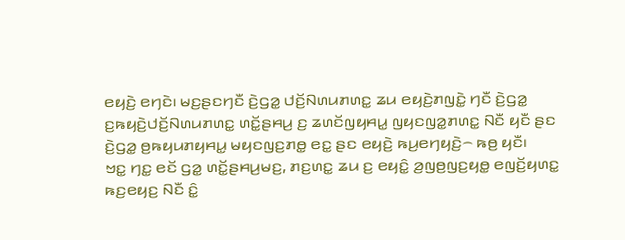ꤕꤟꤢꤧ꤬ ꤕꤚꤢꤧ꤯ ꤗꤢ꤬ꤔꤢꤚꤢꤪ ꤢꤧ꤬ꤞꤤ꤭ ꤓꤢꤩ꤬ꤡꤛꤣꤊꤛꤢ꤭ ꤘꤣ ꤕꤟꤢꤧ꤬ꤊꤜꤢꤧ꤭ ꤚꤢꤪ ꤢꤧ꤬ꤞꤤ꤭ ꤢ꤬ꤒꤟꤢꤧ꤬ꤓꤢꤩ꤬ꤡꤛꤣꤊꤛꤢ꤭ ꤛꤢꤩ꤭ꤔꤌꤣ꤬ ꤢ꤬ ꤘꤛꤢꤩꤜꤟꤌꤣ꤭ ꤜꤟꤢꤜꤤ꤭ꤊꤛꤢ꤭ ꤡꤢꤪ ꤟꤢꤪ ꤔꤢ ꤢꤧ꤬ꤞꤤ꤭ ꤥ꤬ꤒꤟꤣꤊꤟꤌꤣ꤭ ꤗꤟꤢꤜꤢ꤬ꤊꤥ꤭ ꤕꤢ꤭ ꤔꤢ ꤕꤟꤢꤧ꤬ ꤒꤣ꤬ꤕꤚꤟꤢꤧ꤬꤮ ꤒꤥ꤬ ꤟꤢꤪ꤯
ꤠꤢ꤭ ꤚꤢ꤭ ꤕꤢꤩ ꤞꤤ꤭ ꤛꤢꤩ꤭ꤔꤌꤣ꤬ꤗꤢ꤬, ꤊꤢ꤬ꤛꤢ꤭ ꤘꤣ ꤢ꤬ ꤕꤟꤢꤨ꤭ ꤤ꤬ꤜꤥ꤬ꤜꤢ꤬ꤟꤥ꤭ ꤕꤜꤢꤩ꤬ꤟꤛꤢ꤭ ꤒꤢ꤬ꤕꤟꤢ꤬ ꤡꤢꤪ ꤢꤨ꤭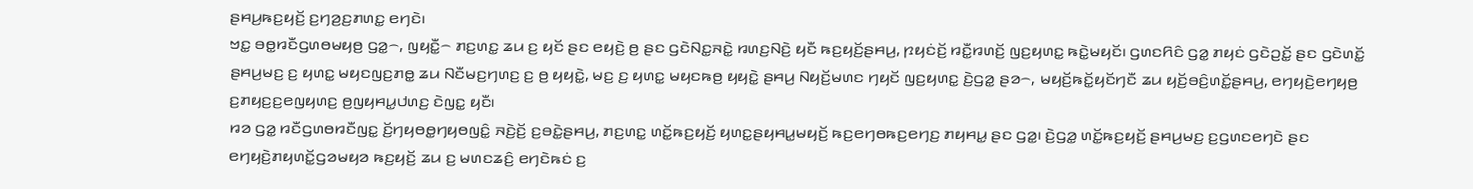ꤔꤌꤣ꤬ꤒꤢ꤬ꤟꤢꤩ꤬ ꤢ꤬ꤚꤤ꤬ꤢ꤬ꤊꤛꤢ꤭ ꤕꤚꤢꤧ꤯
ꤠꤢ꤭ ꤋꤥ꤭ꤙꤢꤪꤞꤛꤥꤗꤟꤥ꤬ ꤞꤤ꤭꤮, ꤜꤟꤢꤪ꤭꤮ ꤊꤢ꤬ꤛꤢ꤭ ꤘꤣ ꤢ꤬ ꤟꤢꤩ ꤔꤢ ꤕꤟꤢꤧ꤬ ꤥ꤬ ꤔꤢ ꤞꤢꤧꤡꤢ꤭ꤏꤢꤧ꤭ ꤙꤛꤢ꤬ꤡꤢꤧ꤬ ꤟꤢꤪ ꤒꤢ꤬ꤟꤢꤩ꤬ꤔꤌꤣ꤬, ꤐꤟꤢꤦꤢꤩ꤬ ꤙꤢꤪ꤭ꤙꤛꤢꤩ꤬ ꤜꤢ꤬ꤟꤛꤢ꤭ ꤒꤢꤧ꤭ꤗꤟꤢꤩ꤯ ꤞꤛꤢꤖꤢꤨ ꤞꤤ꤭ ꤊꤟꤢꤦ ꤞꤢꤧꤑꤢꤩ꤭ ꤔꤢ ꤞꤢꤧꤛꤢꤩ꤭ ꤔꤌꤣ꤬ꤗꤢ꤬ ꤢ꤬ ꤟꤛꤢ꤭ ꤗꤟꤢꤜꤢ꤬ꤊꤥ꤭ ꤘꤣ ꤡꤢꤪꤗꤢ꤬ꤚꤛꤢ꤬ ꤢ꤬ ꤥ꤬ ꤟꤟꤢꤧ꤭, ꤗꤢ꤬ ꤢ꤬ ꤟꤛꤢ꤭ ꤗꤟꤢꤒꤥ꤬ ꤟꤟꤢꤧ꤭ ꤔꤌꤣ꤬ ꤡꤟꤢꤩ꤬ꤗꤛꤢ ꤚꤟꤢꤩ ꤜꤢ꤬ꤟꤛꤢ꤭ ꤢꤧ꤬ꤞꤤ꤭ ꤔꤤ꤮, ꤗꤟꤢꤩ꤬ꤒꤢꤩ꤭ꤟꤢꤩꤚꤢꤪ ꤘꤣ ꤟꤢꤩ꤬ꤋꤢꤨ꤬ꤛꤢꤩ꤭ꤔꤌꤣ꤬, ꤕꤚꤟꤢꤧ꤬ꤕꤚꤟꤥ꤬ ꤢ꤬ꤊꤟꤢ꤬ꤢ꤬ꤕꤜꤟꤛꤢ꤬ ꤥ꤬ꤜꤟꤌꤣ꤭ꤓꤛꤢ꤬ ꤢꤧꤜꤢ꤭ ꤟꤢꤪ꤯
ꤙꤤ ꤞꤤ꤭ ꤙꤢꤪꤞꤛꤥꤙꤢꤪꤜꤢ꤭ ꤢꤩ꤬ꤚꤟꤥꤥ꤭ꤚꤟꤥꤜꤢꤨ꤭ ꤏꤢꤧ꤬ꤢꤩ꤬ ꤢ꤬ꤋꤢꤧ꤭ꤔꤌꤣ꤬, ꤊꤢ꤬ꤛꤢ꤭ ꤛꤢꤩ꤭ꤒꤢ꤬ꤟꤢꤩ꤬ ꤟꤛꤢ꤭ꤔꤟꤌꤣ꤭ꤗꤟꤢꤩ꤬ ꤒꤢ꤬ꤕꤚꤥꤒꤢ꤬ꤕꤚꤢ꤬ ꤊꤟꤌꤣ꤭ ꤔꤢ ꤞꤤ꤭꤯ ꤢꤧ꤬ꤞꤤ꤭ ꤛꤢꤩ꤭ꤒꤢ꤬ꤟꤢꤩ꤬ ꤔꤌꤣ꤬ꤗꤢ꤬ ꤢ꤬ꤞꤛꤢꤕꤚꤢꤧ ꤔꤢ ꤕꤚꤟꤢꤧ꤬ꤊꤟꤛꤢꤩ꤭ꤞꤤꤗꤟꤤ ꤒꤢ꤬ꤟꤢꤩ꤬ ꤘꤣ ꤢ꤬ ꤗꤛꤢꤘꤢꤨ꤬ ꤕꤚꤢꤧꤒꤢꤦ ꤢ꤬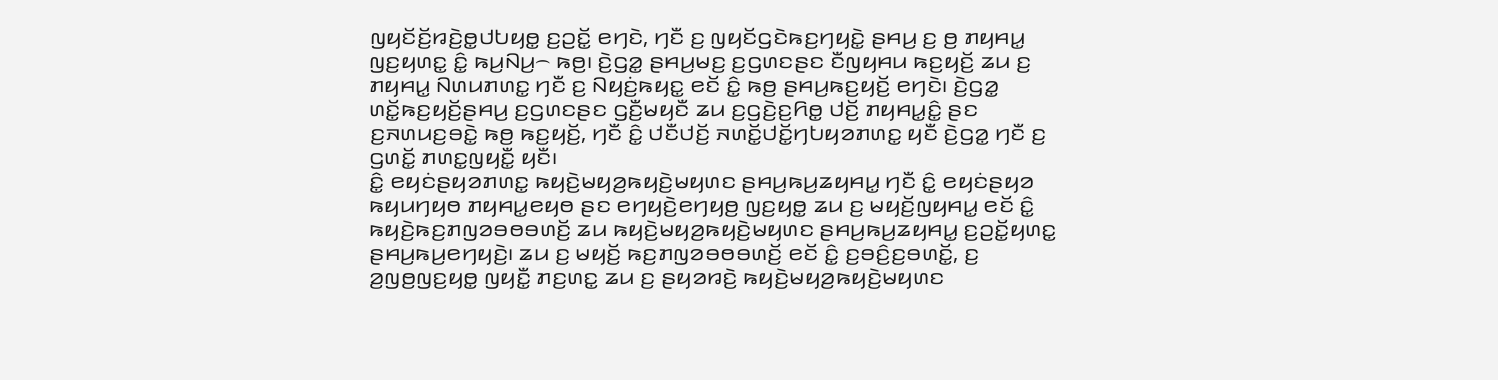ꤜꤟꤢꤩꤢꤩ꤬ꤙꤢꤧ꤬ꤥ꤭ꤓꤝꤟꤥ꤭ ꤢ꤬ꤑꤢꤩ꤭ ꤕꤚꤢꤧ, ꤚꤢꤪ ꤢ꤬ ꤜꤟꤢꤩꤞꤢꤧꤒꤢ꤬ꤚꤟꤢꤧ꤭ ꤔꤌꤣ꤬ ꤢ꤬ ꤥ꤬ ꤊꤟꤌꤣ꤭ ꤜꤢ꤬ꤟꤛꤢ꤭ ꤢꤨ꤭ ꤒꤣ꤬ꤡꤣ꤬꤮ ꤒꤥ꤬꤯ ꤢꤧ꤬ꤞꤤ꤭ ꤔꤌꤣ꤬ꤗꤢ꤬ ꤢ꤬ꤞꤛꤢꤔꤢ ꤢꤪꤜꤟꤌꤣ ꤒꤢ꤬ꤟꤢꤩ꤬ ꤘꤣ ꤢ꤬ ꤊꤟꤌꤣ꤭ ꤡꤛꤣꤊꤛꤢ꤭ ꤚꤢꤪ ꤢ꤬ ꤡꤟꤢꤦ꤬ꤒꤟꤢ꤭ ꤕꤢꤩ ꤢꤨ꤭ ꤒꤥ꤬ ꤔꤌꤣ꤬ꤒꤢ꤬ꤟꤢꤩ꤬ ꤕꤚꤢꤧ꤯ ꤢꤧ꤬ꤞꤤ꤭ ꤛꤢꤩ꤭ꤒꤢ꤬ꤟꤢꤩ꤬ꤔꤌꤣ꤬ ꤢ꤬ꤞꤛꤢꤔꤢ ꤞꤢꤪ꤬ꤗꤟꤢꤪ ꤘꤣ ꤢ꤬ꤞꤢꤧ꤬ꤢ꤬ꤖꤥ꤭ ꤓꤢꤩ꤬ ꤊꤟꤌꤣ꤭ꤢꤨ꤭ ꤔꤢ ꤢ꤬ꤏꤛꤣꤢ꤬ꤋꤢꤧ꤭ ꤒꤥ꤬ ꤒꤢ꤬ꤟꤢꤩ꤬, ꤚꤢꤪ ꤢꤨ꤭ ꤓꤢꤪꤓꤢꤩ꤬ ꤏꤛꤢꤩ꤭ꤓꤢꤩ꤭ꤚꤝꤟꤤꤊꤛꤢ꤭ ꤟꤢꤪ ꤢꤧ꤬ꤞꤤ꤭ ꤚꤢꤪ ꤢ꤬ ꤞꤛꤢꤩ꤭ ꤊꤛꤢ꤭ꤜꤟꤢꤪ꤭ ꤟꤢꤪ꤯
ꤢꤨ꤭ ꤕꤟꤢꤦꤔꤟꤤꤊꤛꤢ꤭ ꤒꤟꤢꤧ꤬ꤗꤟꤤ꤬ꤒꤟꤢꤧ꤬ꤗꤟꤛꤢ ꤔꤌꤣ꤬ꤒꤣ꤬ꤘꤟꤌꤣ꤭ ꤚꤢꤪ ꤢꤨ꤭ ꤕꤟꤢꤦꤔꤟꤤ ꤒꤟꤣꤚꤟꤥ ꤊꤟꤌꤣ꤭ꤕꤟꤥ ꤔꤢ ꤕꤚꤟꤢꤧ꤬ꤕꤚꤟꤥ꤬ ꤜꤢ꤬ꤟꤥ꤭ ꤘꤣ ꤢ꤬ ꤗꤟꤢꤩ꤬ꤜꤟꤌꤣ꤭ ꤕꤢꤩ ꤢꤨ꤭ ꤒꤟꤢꤧ꤬ꤒꤢ꤬ꤊꤜꤤꤋꤥꤋꤛꤢꤩ꤬ ꤘꤣ ꤒꤟꤢꤧ꤬ꤗꤟꤤ꤬ꤒꤟꤢꤧ꤬ꤗꤟꤛꤢ ꤔꤌꤣ꤬ꤒꤣ꤬ꤘꤟꤌꤣ꤭ ꤢ꤬ꤑꤢꤩ꤭ꤟꤛꤢ꤭ ꤔꤌꤣ꤬ꤒꤣ꤬ꤕꤚꤟꤢꤧ꤬꤯ ꤘꤣ ꤢ꤬ ꤗꤟꤢꤩ꤬ ꤒꤢ꤬ꤊꤜꤤꤋꤥꤋꤛꤢꤩ꤬ ꤕꤢꤩ ꤢꤨ꤭ ꤢ꤬ꤋꤢꤨ꤬ꤢ꤬ꤋꤛꤢꤩ꤭, ꤢ꤬ ꤤ꤬ꤜꤥ꤬ꤜꤢ꤬ꤟꤥ꤭ ꤜꤟꤢꤪ꤭ ꤊꤢ꤬ꤛꤢ꤭ ꤘꤣ ꤢ꤬ ꤔꤟꤤꤙꤢꤧ꤬ ꤒꤟꤢꤧ꤬ꤗꤟꤤ꤬ꤒꤟꤢꤧ꤬ꤗꤟꤛꤢ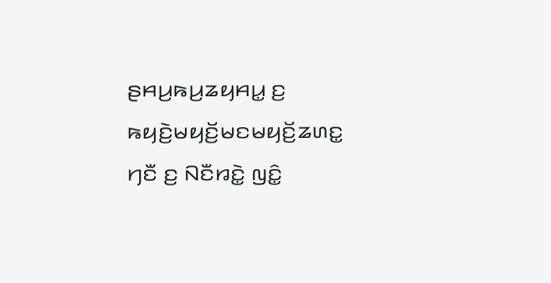ꤔꤌꤣ꤬ꤒꤣ꤬ꤘꤟꤌꤣ꤭ ꤢ꤬ ꤒꤟꤢꤧ꤬ꤗꤟꤢꤩ꤬ꤗꤢꤗꤟꤢꤩ꤬ꤘꤛꤢ꤭ ꤚꤢꤪ ꤢ꤬ ꤡꤢꤪꤙꤢꤧ꤭ ꤜꤢꤨ꤭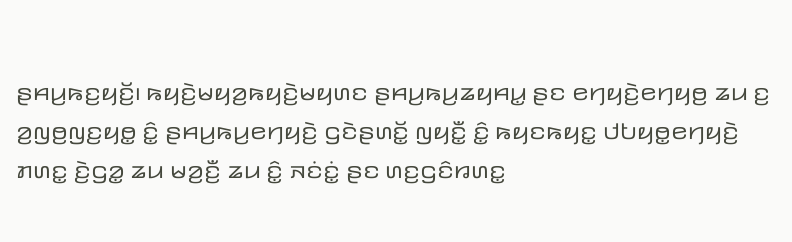ꤔꤌꤣ꤬ꤒꤢ꤬ꤟꤢꤩ꤬꤯ ꤒꤟꤢꤧ꤬ꤗꤟꤤ꤬ꤒꤟꤢꤧ꤬ꤗꤟꤛꤢ ꤔꤌꤣ꤬ꤒꤣ꤬ꤘꤟꤌꤣ꤭ ꤔꤢ ꤕꤚꤟꤢꤧ꤬ꤕꤚꤟꤥ꤬ ꤘꤣ ꤢ꤬ ꤤ꤬ꤜꤥ꤬ꤜꤢ꤬ꤟꤥ꤭ ꤢꤨ꤭ ꤔꤌꤣ꤬ꤒꤣ꤬ꤕꤚꤟꤢꤧ꤬ ꤞꤢꤧꤔꤛꤢꤩ꤭ ꤜꤟꤢꤪ꤭ ꤢꤨ꤭ ꤒꤟꤢꤒꤟꤢ꤭ ꤓꤝꤟꤥ꤭ꤕꤚꤟꤢꤧ꤬ ꤊꤛꤢ꤭ ꤢꤧ꤬ꤞꤤ꤭ ꤘꤣ ꤗꤤ꤬ꤢꤪ꤬ ꤘꤣ ꤢꤨ꤭ ꤏꤢꤦꤢꤦ꤭ ꤔꤢ ꤛꤢ꤬ꤞꤢꤨꤙꤛꤢ꤭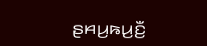ꤔꤌꤣ꤬ꤒꤣ꤬ꤢꤪ꤬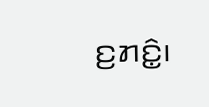ꤢ꤬ꤊꤢꤨ꤭꤯